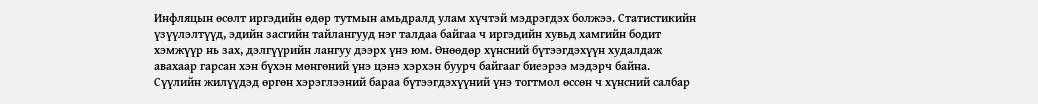Инфляцын өсөлт иргэдийн өдөр тутмын амьдралд улам хүчтэй мэдрэгдэх болжээ. Статистикийн үзүүлэлтүүд, эдийн засгийн тайлангууд нэг талдаа байгаа ч иргэдийн хувьд хамгийн бодит хэмжүүр нь зах, дэлгүүрийн лангуу дээрх үнэ юм. Өнөөдөр хүнсний бүтээгдэхүүн худалдаж авахаар гарсан хэн бүхэн мөнгөний үнэ цэнэ хэрхэн буурч байгааг биеэрээ мэдэрч байна.
Сүүлийн жилүүдэд өргөн хэрэглээний бараа бүтээгдэхүүний үнэ тогтмол өссөн ч хүнсний салбар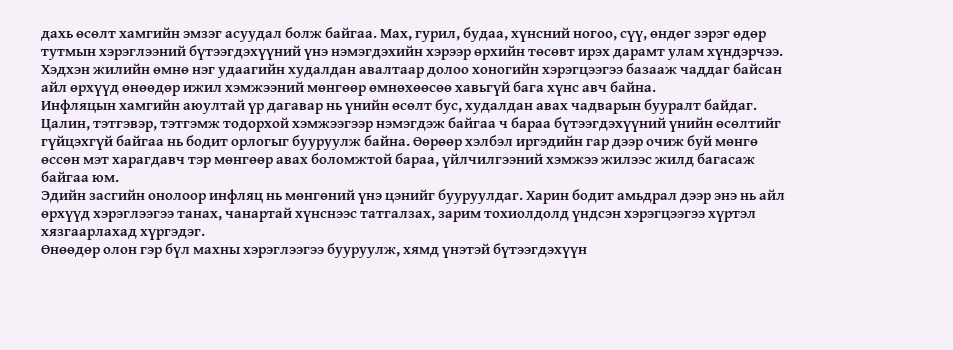дахь өсөлт хамгийн эмзэг асуудал болж байгаа. Мах, гурил, будаа, хүнсний ногоо, сүү, өндөг зэрэг өдөр тутмын хэрэглээний бүтээгдэхүүний үнэ нэмэгдэхийн хэрээр өрхийн төсөвт ирэх дарамт улам хүндэрчээ. Хэдхэн жилийн өмнө нэг удаагийн худалдан авалтаар долоо хоногийн хэрэгцээгээ базааж чаддаг байсан айл өрхүүд өнөөдөр ижил хэмжээний мөнгөөр өмнөхөөсөө хавьгүй бага хүнс авч байна.
Инфляцын хамгийн аюултай үр дагавар нь үнийн өсөлт бус, худалдан авах чадварын бууралт байдаг.
Цалин, тэтгэвэр, тэтгэмж тодорхой хэмжээгээр нэмэгдэж байгаа ч бараа бүтээгдэхүүний үнийн өсөлтийг гүйцэхгүй байгаа нь бодит орлогыг бууруулж байна. Өөрөөр хэлбэл иргэдийн гар дээр очиж буй мөнгө өссөн мэт харагдавч тэр мөнгөөр авах боломжтой бараа, үйлчилгээний хэмжээ жилээс жилд багасаж байгаа юм.
Эдийн засгийн онолоор инфляц нь мөнгөний үнэ цэнийг бууруулдаг. Харин бодит амьдрал дээр энэ нь айл өрхүүд хэрэглээгээ танах, чанартай хүнснээс татгалзах, зарим тохиолдолд үндсэн хэрэгцээгээ хүртэл хязгаарлахад хүргэдэг.
Өнөөдөр олон гэр бүл махны хэрэглээгээ бууруулж, хямд үнэтэй бүтээгдэхүүн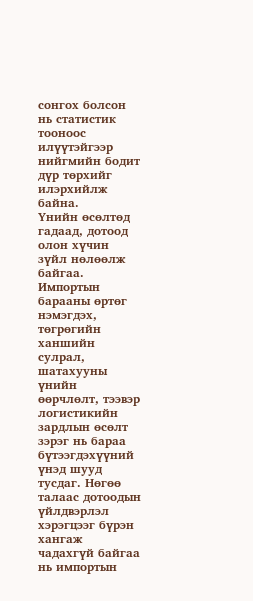сонгох болсон нь статистик тооноос илүүтэйгээр нийгмийн бодит дүр төрхийг илэрхийлж байна.
Үнийн өсөлтөд гадаад, дотоод олон хүчин зүйл нөлөөлж байгаа. Импортын барааны өртөг нэмэгдэх, төгрөгийн ханшийн сулрал, шатахууны үнийн өөрчлөлт, тээвэр логистикийн зардлын өсөлт зэрэг нь бараа бүтээгдэхүүний үнэд шууд тусдаг. Нөгөө талаас дотоодын үйлдвэрлэл хэрэгцээг бүрэн хангаж чадахгүй байгаа нь импортын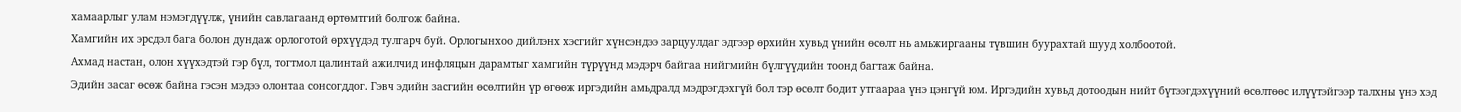хамаарлыг улам нэмэгдүүлж, үнийн савлагаанд өртөмтгий болгож байна.
Хамгийн их эрсдэл бага болон дундаж орлоготой өрхүүдэд тулгарч буй. Орлогынхоо дийлэнх хэсгийг хүнсэндээ зарцуулдаг эдгээр өрхийн хувьд үнийн өсөлт нь амьжиргааны түвшин буурахтай шууд холбоотой.
Ахмад настан, олон хүүхэдтэй гэр бүл, тогтмол цалинтай ажилчид инфляцын дарамтыг хамгийн түрүүнд мэдэрч байгаа нийгмийн бүлгүүдийн тоонд багтаж байна.
Эдийн засаг өсөж байна гэсэн мэдээ олонтаа сонсогддог. Гэвч эдийн засгийн өсөлтийн үр өгөөж иргэдийн амьдралд мэдрэгдэхгүй бол тэр өсөлт бодит утгаараа үнэ цэнгүй юм. Иргэдийн хувьд дотоодын нийт бүтээгдэхүүний өсөлтөөс илүүтэйгээр талхны үнэ хэд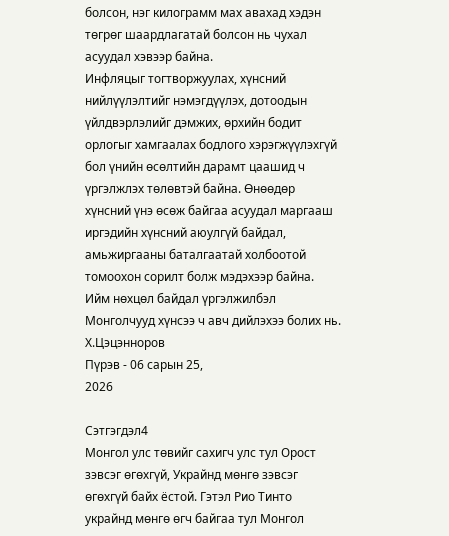болсон, нэг килограмм мах авахад хэдэн төгрөг шаардлагатай болсон нь чухал асуудал хэвээр байна.
Инфляцыг тогтворжуулах, хүнсний нийлүүлэлтийг нэмэгдүүлэх, дотоодын үйлдвэрлэлийг дэмжих, өрхийн бодит орлогыг хамгаалах бодлого хэрэгжүүлэхгүй бол үнийн өсөлтийн дарамт цаашид ч үргэлжлэх төлөвтэй байна. Өнөөдөр хүнсний үнэ өсөж байгаа асуудал маргааш иргэдийн хүнсний аюулгүй байдал, амьжиргааны баталгаатай холбоотой томоохон сорилт болж мэдэхээр байна. Ийм нөхцөл байдал үргэлжилбэл Монголчууд хүнсээ ч авч дийлэхээ болих нь.
Х.Цэцэнноров
Пүрэв - 06 сарын 25,
2026

Сэтгэгдэл4
Монгол улс төвийг сахигч улс тул Орост зэвсэг өгөхгүй, Украйнд мөнгө зэвсэг өгөхгүй байх ёстой. Гэтэл Рио Тинто украйнд мөнгө өгч байгаа тул Монгол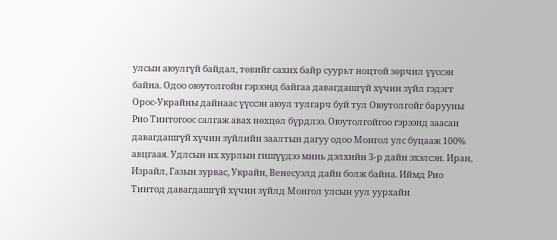улсын аюулгүй байдал, төвийг сахих байр суурьт ноцтой зөрчил үүссэн байна. Одоо оюутолгойн гэрээнд байгаа давагдашгүй хүчин зүйл гэдэгт Орос-Украйны дайнаас үүссэн аюул тулгарч буй тул Оюутолгойг барууны Рио Тинтогоос салгаж авах нөхцөл бүрдлээ. Оюутолгойгоо гэрээнд заасан давагдашгүй хүчин зүйлийн заалтын дагуу одоо Монгол улс буцааж 100% авцгаая. Удлсын их хурлын гишүүдээ минь дэлхийн 3-р дайн эхэлсэн. Иран, Израйл, Газын зурвас, Украйн, Венесуэлд дайн болж байна. Иймд Рио Тинтод давагдашгүй хүчин зүйлд Монгол улсын уул уурхайн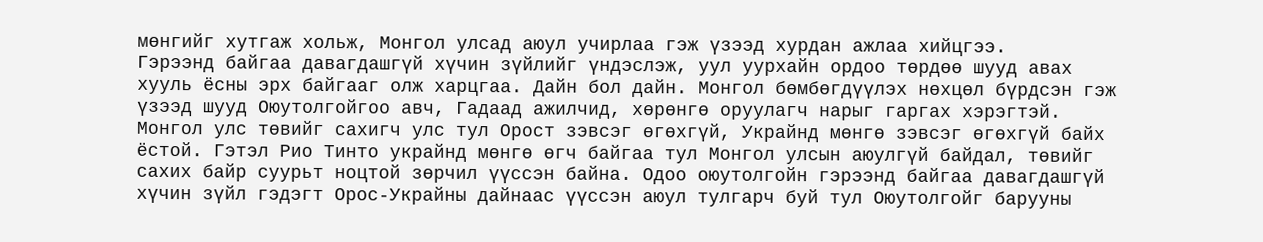мөнгийг хутгаж хольж, Монгол улсад аюул учирлаа гэж үзээд хурдан ажлаа хийцгээ.
Гэрээнд байгаа давагдашгүй хүчин зүйлийг үндэслэж, уул уурхайн ордоо төрдөө шууд авах хууль ёсны эрх байгааг олж харцгаа. Дайн бол дайн. Монгол бөмбөгдүүлэх нөхцөл бүрдсэн гэж үзээд шууд Оюутолгойгоо авч, Гадаад ажилчид, хөрөнгө оруулагч нарыг гаргах хэрэгтэй.
Монгол улс төвийг сахигч улс тул Орост зэвсэг өгөхгүй, Украйнд мөнгө зэвсэг өгөхгүй байх ёстой. Гэтэл Рио Тинто украйнд мөнгө өгч байгаа тул Монгол улсын аюулгүй байдал, төвийг сахих байр суурьт ноцтой зөрчил үүссэн байна. Одоо оюутолгойн гэрээнд байгаа давагдашгүй хүчин зүйл гэдэгт Орос-Украйны дайнаас үүссэн аюул тулгарч буй тул Оюутолгойг барууны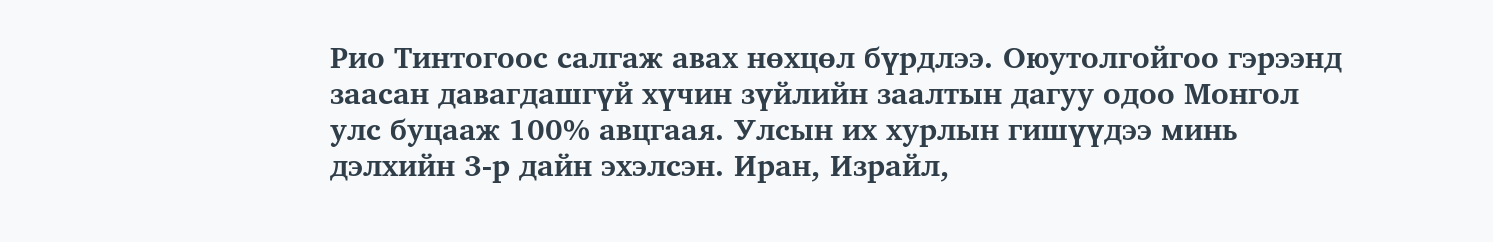Рио Тинтогоос салгаж авах нөхцөл бүрдлээ. Оюутолгойгоо гэрээнд заасан давагдашгүй хүчин зүйлийн заалтын дагуу одоо Монгол улс буцааж 100% авцгаая. Улсын их хурлын гишүүдээ минь дэлхийн 3-р дайн эхэлсэн. Иран, Израйл,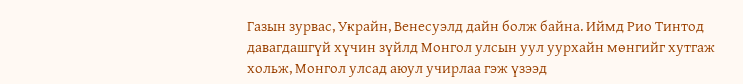Газын зурвас, Украйн, Венесуэлд дайн болж байна. Иймд Рио Тинтод давагдашгүй хүчин зүйлд Монгол улсын уул уурхайн мөнгийг хутгаж хольж, Монгол улсад аюул учирлаа гэж үзээд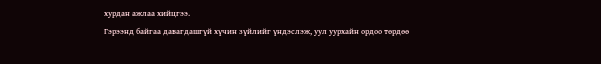хурдан ажлаа хийцгээ.
Гэрээнд байгаа давагдашгүй хүчин зүйлийг үндэслэж, уул уурхайн ордоо төрдөө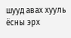шууд авах хууль ёсны эрх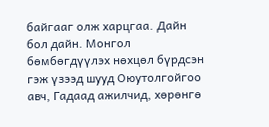байгааг олж харцгаа. Дайн бол дайн. Монгол бөмбөгдүүлэх нөхцөл бүрдсэн гэж үзээд шууд Оюутолгойгоо авч, Гадаад ажилчид, хөрөнгө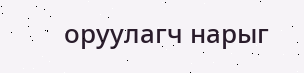оруулагч нарыг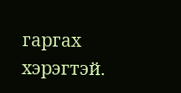гаргах хэрэгтэй.